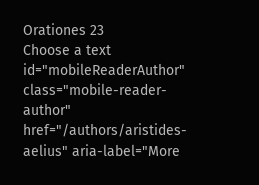Orationes 23
Choose a text
id="mobileReaderAuthor" class="mobile-reader-author" href="/authors/aristides-aelius" aria-label="More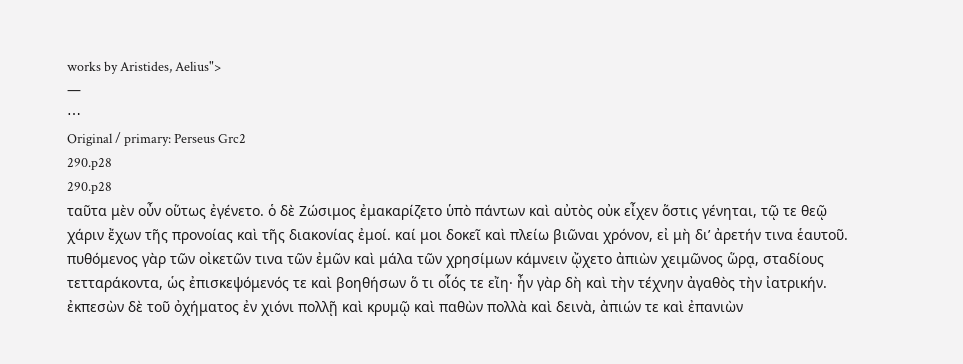works by Aristides, Aelius">
—
⋯
Original / primary: Perseus Grc2
290.p28
290.p28
ταῦτα μὲν οὖν οὕτως ἐγένετο. ὁ δὲ Ζώσιμος ἐμακαρίζετο ὑπὸ πάντων καὶ αὐτὸς οὐκ εἶχεν ὅστις γένηται, τῷ τε θεῷ χάριν ἔχων τῆς προνοίας καὶ τῆς διακονίας ἐμοί. καί μοι δοκεῖ καὶ πλείω βιῶναι χρόνον, εἰ μὴ διʼ ἀρετήν τινα ἑαυτοῦ. πυθόμενος γὰρ τῶν οἰκετῶν τινα τῶν ἐμῶν καὶ μάλα τῶν χρησίμων κάμνειν ᾤχετο ἀπιὼν χειμῶνος ὥρᾳ, σταδίους τετταράκοντα, ὡς ἐπισκεψόμενός τε καὶ βοηθήσων ὅ τι οἷός τε εἴη· ἦν γὰρ δὴ καὶ τὴν τέχνην ἀγαθὸς τὴν ἰατρικήν. ἐκπεσὼν δὲ τοῦ ὀχήματος ἐν χιόνι πολλῇ καὶ κρυμῷ καὶ παθὼν πολλὰ καὶ δεινὰ, ἀπιών τε καὶ ἐπανιὼν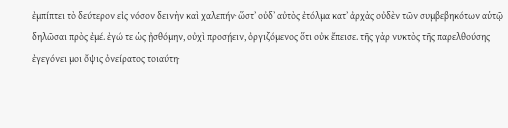ἐμπίπτει τὸ δεύτερον εἰς νόσον δεινὴν καὶ χαλεπήν· ὥστʼ οὐδʼ αὐτὸς ἐτόλμα κατʼ ἀρχὰς οὐδὲν τῶν συμβεβηκότων αὑτῷ δηλῶσαι πρὸς ἐμέ. ἐγώ τε ὡς ᾐσθόμην, οὐχὶ προσῄειν, ὀργιζόμενος ὅτι οὐκ ἔπεισε. τῆς γὰρ νυκτὸς τῆς παρελθούσης ἐγεγόνει μοι ὄψις ὀνείρατος τοιαύτη·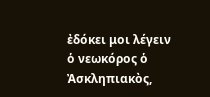ἐδόκει μοι λέγειν ὁ νεωκόρος ὁ Ἀσκληπιακὸς,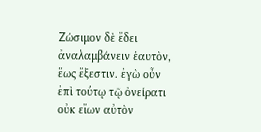Ζώσιμον δὲ ἔδει ἀναλαμβάνειν ἑαυτὸν, ἕως ἔξεστιν. ἐγὼ οὖν ἐπὶ τούτῳ τῷ ὀνείρατι οὐκ εἴων αὐτὸν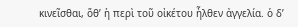κινεῖσθαι, ὅθʼ ἡ περὶ τοῦ οἰκέτου ἦλθεν ἀγγελία. ὁ δʼ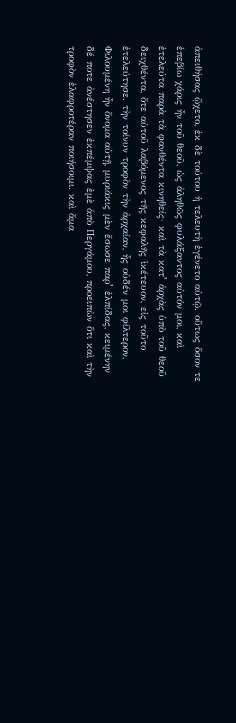ἀπειθήσας ᾤχετο, ἐκ δὲ τούτου ἡ τελευτὴ ἐγένετο αὐτῷ. οὕτως ὅσον τε ἐπεβίω χάρις ἦν τοῦ θεοῦ, ὡς ἀληθῶς φυλάξαντος αὐτόν μοι, καὶ ἐτελεύτα παρὰ τὰ φανθέντα κινηθείς· καὶ τὰ κατʼ ἀρχὰς ὑπὸ τοῦ θεοῦ δειχθέντα, ὅτε αὐτοῦ λαβόμενος τῆς κεφαλῆς ἱκέτευον, εἰς τοῦτο ἐτελεύτησε. τὴν τοίνυν τροφὸν τὴν ἀρχαίαν, ἧς οὐδέν μοι φίλτερον, Φιλουμένη ἦν ὄνομα αὐτῇ, μυριάκις μὲν ἔσωσε παρʼ ἐλπίδας, κειμένην δέ ποτε ἀνέστησεν ἐκπέμψας ἐμὲ ἀπὸ Περγάμου, προειπὼν ὅτι καὶ τὴν τροφὸν ἐλαφροτέραν ποιήσοιμι. καὶ ἅμα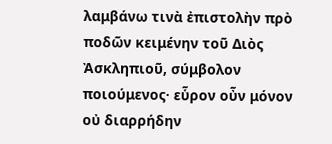λαμβάνω τινὰ ἐπιστολὴν πρὸ ποδῶν κειμένην τοῦ Διὸς Ἀσκληπιοῦ, σύμβολον ποιούμενος· εὗρον οὖν μόνον οὐ διαρρήδην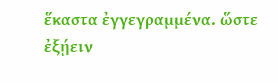ἕκαστα ἐγγεγραμμένα. ὥστε ἐξῄειν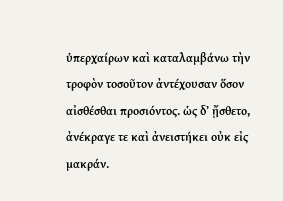ὑπερχαίρων καὶ καταλαμβάνω τὴν τροφὸν τοσοῦτον ἀντέχουσαν ὅσον αἰσθέσθαι προσιόντος. ὡς δʼ ᾔσθετο, ἀνέκραγε τε καὶ ἀνειστήκει οὐκ εἰς μακράν.